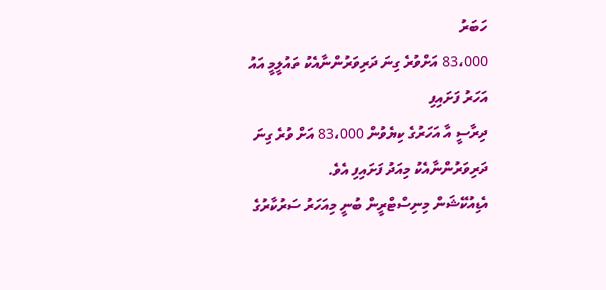ހަބަރު
83،000 އަށްވުރެ ގިނަ ދަރިވަރުންނާއެކު ތައުލީމީ އައު އަހަރު ފަށައިފި
ދިރާސީ އާ އަހަރުގެ ކިޔެވުން 83،000 އަށް ވުރެ ގިނަ ދަރިވަރުންނާއެކު މިއަދު ފަށައިފި އެވެ.
އެޑިއުކޭޝަން މިނިސްޓްރީން ބުނީ މިއަހަރު ސަރުކާރުގެ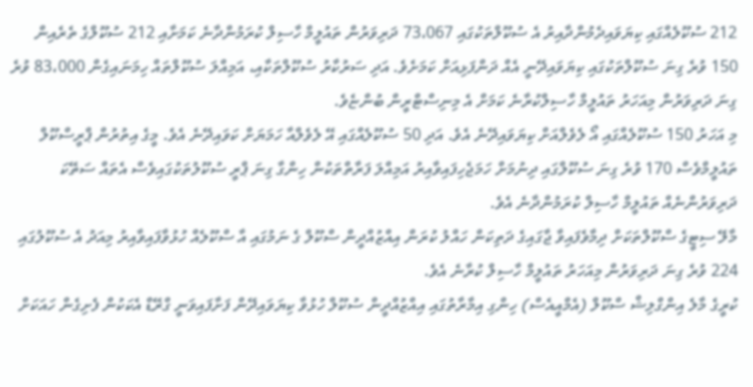212 ސުކޫލެއްގައި ކިޔަވައިދެމުންދާއިރު އެ ސުކޫލްތަކުގައި 73،067 ދަރިވަރުން ތައުލީމް ހާސިލް ކުރަމުންދާނެ ކަމަށާއި 212 ސުކޫލްގެ ތެރެއިން 150 ވުރެ ގިނަ ސުކޫލްތަކުގައި ކިޔަވައިދޭނީ އެއް ދަންފަޅިއަށް ކަމަށެވެ. އަދި ސަރުކާރު ސުކޫލްތަކާއި، އަމިއްލަ ސުކޫލްތައް ހިމަނައިގެން 83،000 ވުރެ ގިނަ ދަރިވަރުން މިއަހަރު ތައުލީމް ހާސިލްކުރާނެ ކަމަށް އެ މިނިސްޓްރީން ބުންޏެވެ.
މި އަހަރު 150 ސުކޫލެއްގައި އޯ ލެވެލްއަށް ކިޔަވައިދޭނެ އެވެ. އަދި 50 ސުކޫލެއްގައި އޭ ލެވެލްއާ ހަމަޔަށް ކަވައިދޭނެ އެވެ. މީގެ އިތުރުން ޕްރީސްކޫލް ތައުލީމްވެސް 170 ވުރެ ގިނަ ސުކޫލްގައި ދިނުމަށް ހަމަޖެހިފައިވާއިރު އަމިއްލަ ފަރާތްތަކުން ހިންގާ ގިނަ ޕްރީ ސުކޫލުތަކުގައިވެސް އެތައް ސަތޭކަ ދަރިވަރުންނެއް ތައުލީމް ހާސިލް ކުރަމުންދާނެ އެވެ.
މާލޭ ސިޓީގެ ސްކޫލްތަކަށް ދިމާވެފައިވާ ޖާގައިގެ ދަތިކަން ހައްލު ކުރަން އިއްޒުއްދީން ސްކޫލް ގެ ނަމުގައި އާ ސްކޫލެއް ހުޅުވާފައިވާއިރު މިއަދު އެ ސުކޫލުގައި 224 ވުރެ ގިނަ ދަރިވަރުން މިއަހަރު ތައުލީމް ހާސިލް ކުރާނެ އެވެ.
ކުރީގެ މާލެ އިންގްލިޝް ސްކޫލް (އެމްއީއެސް) ހިންގި އިމާރާތުގައި އިއްޒުއްދީން ސުކޫލް ހުޅުވާ ކިޔަވައިދޭން ފަށާފައިވަނީ ގްރޭޑް އެކަކުން ފެށިގެން ހައަކަށް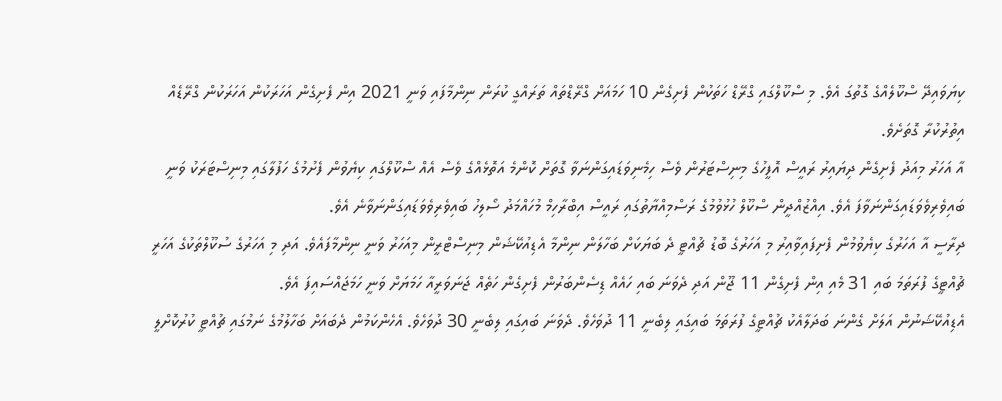ކިޔަވައިދޭ ސްކޫލެއްގެ ގޮތުގަ އެވެ. މި ސްކޫލްގައި ގްރޭޑް ހަތަކުން ފެށިގެން 10 ހަމައަށް ގްރޭޑްތައް ތަރައްގީ ކުރަން ނިންމާފައި ވަނީ 2021 އިން ފެށިގެން އަހަރަކުން އަހަރަކުން ގްރޭޑެއް އިތުރުކުރާ ގޮތަށެވެ.
އާ އަހަރު މިއަދު ފެށިގެން ދިޔައިރު ރައީސް އޮފީހުގެ މިނިސްޓަރުން ވެސް ހިމެނިވަޑައިގަންނަވާ ގޮތަށް ކޮންމެ އަތޮޅެއްގެ ވެސް އެއް ސްކޫލްގައި ކިޔެވުން ފެށުމުގެ ހަފުލާގައި މިނިސްޓަރަކު ވަނީ ބައިވެރިވެވަޑައިގަންނަވާފަ އެވެ. އިއްޒުއްދީން ސްކޫލް ހުޅުވުމުގެ ރަސްމިއްޔާތުގައި ރައީސް އިބްރާހިމް މުހައްމަދު ސޯލިހު ބައިވެރިވެވަޑައިގަންނަވާނެ އެވެ.
ދިރާސީ އާ އަހަރުގެ ކިޔެވުމުން ފެށިފައިވާއިރު މި އަހަރުގެ ބޮޑު ޗުއްޓީ ދެ ބަޔަކަށް ބަހާލަން ނިންމާ އެޑިއުކޭޝަން މިނިސްޓްރީން މިއަހަރު ވަނީ ނިންމާފައެވެ. އަދި މި އަހަރުގެ ސުކޫލްތަކުގެ އަހަރީ ޗުއްޓީގެ ފުރަތަމަ ބައި 31 މެއި އިން ފެށިގެން 11 ޖޫން އަދި ދެވަނަ ބައި ހައެއް ޑިސެންބަރުން ފެށިގެން ހަތެއް ޖަނަވަރީއާ ހަމަޔަށް ވަނީ ހަމަޖައްސައިފަ އެވެ.
އެޑިއުކޭޝަނުން އަލަށް ގެންނަ ބަދަލާއެކު ޗުއްޓީގެ ފުރަތަމަ ބައިގައި ލިބެނީ 11 ދުވަހެވެ. ދެވަނަ ބައިގައި ލިބެނީ 30 ދުވަހެވެ. އެހެންކަމުން ދެބައަށް ބަހާލުމުގެ ނަމުގައި ޗުއްޓީ ކުރުކޮށްލީ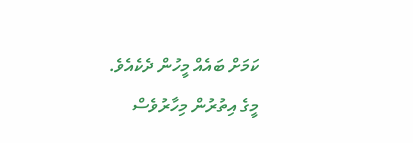ކަމަށް ބައެއް މީހުން ދެކެއެވެ. މީގެ އިތުރުން މިހާރުވެސް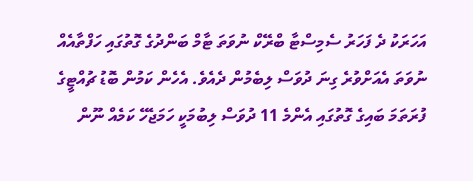އަހަރަކު ދެ ފަހަރު ސެމިސްޓާ ބްރޭކް ނުވަތަ ޓާމް ބަންދުގެ ގޮތުގައި ހަފްތާއެއް ނުވަތަ އެއަށްވުރެ ގިނަ ދުވަސް ލިބެމުން ދެއެވެ. އެހެން ކަމުން ބޮޑު ޗުއްޓީގެ ފުރަތަމަ ބައިގެ ގޮތުގައި އެންމެ 11 ދުވަސް ލިބުމަކީ ހަމަޖެހޭ ކަމެއް ނޫން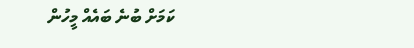ކަމަށް ބުނެ ބައެއް މީހުން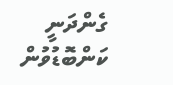ގެންދަނީ ކަންބޮޑުވުން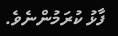ފާޅު ކުރަމުންނެވެ.